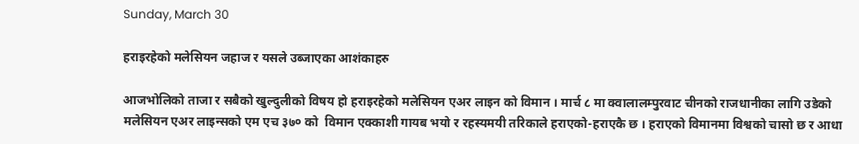Sunday, March 30

हराइरहेको मलेसियन जहाज र यसले उब्जाएका आशंकाहरु

आजभोलिको ताजा र सबैको खुल्दुलीको विषय हो हराइरहेको मलेसियन एअर लाइन को विमान । मार्च ८ मा क्वालालम्पुरवाट चीनको राजधानीका लागि उडेको मलेसियन एअर लाइन्सको एम एच ३७० को  विमान एक्काशी गायब भयो र रहस्यमयी तरिकाले हराएको-हराएकै छ । हराएको विमानमा विश्वको चासो छ र आधा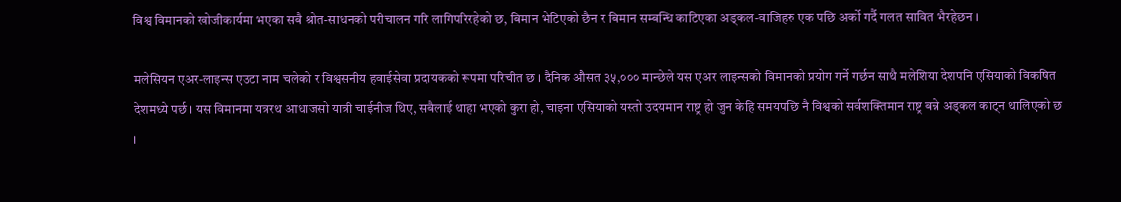विश्व विमानको खोजीकार्यमा भएका सबै श्रोत-साधनको परीचालन गरि लागिपरिरहेको छ, बिमान भेटिएको छैन र बिमान सम्बन्धि काटिएका अड्कल-वाजिहरु एक पछि अर्को गर्दै गलत सावित भैरहेछन ।

मलेसियन एअर-लाइन्स एउटा नाम चलेको र विश्वसनीय हवाईसेवा प्रदायकको रूपमा परिचीत छ । दैनिक औसत ३५,००० मान्छेले यस एअर लाइन्सको विमानको प्रयोग गर्ने गर्छन साथै मलेशिया देशपनि एसियाको विकषित देशमध्ये पर्छ। यस विमानमा यत्ररथ आधाजसो यात्री चाईनीज थिए, सबैलाई थाहा भएको कुरा हो, चाइना एसियाको यस्तो उदयमान राष्ट्र हो जुन केहि समयपछि नै विश्वको सर्वशक्तिमान राष्ट्र बन्ने अड्कल काट्न थालिएको छ ।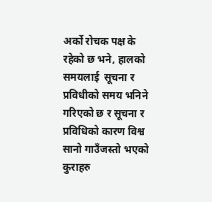अर्को रोचक पक्ष के रहेको छ भने, हालको समयलाई  सूचना र प्रविधीको समय भनिने गरिएको छ र सूचना र प्रविधिको कारण विश्व सानो गाउँजस्तो भएको कुराहरु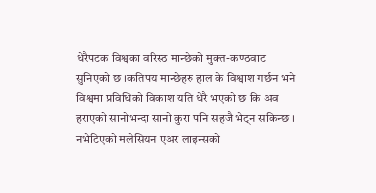धेरैपटक विश्वका वरिस्ठ मान्छेको मुक्त-कण्ठवाट  सुनिएको छ ।कतिपय मान्छेहरु हाल के विश्वाश गर्छन भने विश्वमा प्रविधिको विकाश यति धेरै भएको छ कि अव हराएको सानोभन्दा सानो कुरा पनि सहजै भेट्न सकिन्छ । नभेटिएको मलेसियन एअर लाइन्सको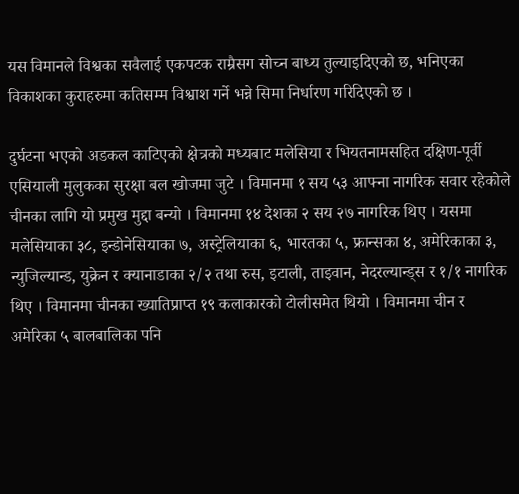यस विमानले विश्वका सवैलाई एकपटक राम्रैसग सोच्न बाध्य तुल्याइदिएको छ, भनिएका विकाशका कुराहरुमा कतिसम्म विश्वाश गर्ने भन्ने सिमा निर्धारण गरिदिएको छ ।

दुर्घटना भएको अडकल काटिएको क्षेत्रको मध्यबाट मलेसिया र भियतनामसहित दक्षिण-पूर्वी एसियाली मुलुकका सुरक्षा बल खोजमा जुटे । विमानमा १ सय ५३ आफ्ना नागरिक सवार रहेकोले चीनका लागि यो प्रमुख मुद्दा बन्यो । विमानमा १४ देशका २ सय २७ नागरिक थिए । यसमा मलेसियाका ३८, इन्डोनेसियाका ७, अस्ट्रेलियाका ६, भारतका ५, फ्रान्सका ४, अमेरिकाका ३, न्युजिल्यान्ड, युक्रेन र क्यानाडाका २/२ तथा रुस, इटाली, ताइवान, नेदरल्यान्ड्स र १/१ नागरिक थिए । विमानमा चीनका ख्यातिप्राप्त १९ कलाकारको टोलीसमेत थियो । विमानमा चीन र अमेरिका ५ बालबालिका पनि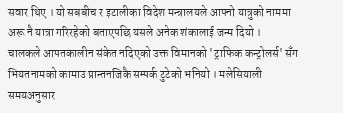सवार थिए । यो सबबीच र इटालीका विदेश मन्त्रालयले आफ्नो यात्रुको नाममा अरू नै यात्रा गरिरहेको बताएपछि यसले अनेक शंकालाई जन्म दियो ।
चालकले आपतकालीन संकेत नदिएको उक्त विमानको 'ट्राफिक कन्ट्रोलर्स' सँग भियतनामको कामाउ प्रान्तनजिकै सम्पर्क टुटेको भनियो । मलेसियाली समयअनुसार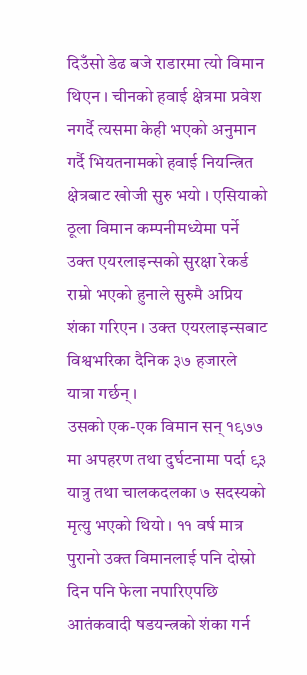दिउँसो डेढ बजे राडारमा त्यो विमान थिएन । चीनको हवाई क्षेत्रमा प्रवेश नगर्दै त्यसमा केही भएको अनुमान गर्दै भियतनामको हवाई नियन्त्रित क्षेत्रबाट खोजी सुरु भयो । एसियाको ठूला विमान कम्पनीमध्येमा पर्ने उक्त एयरलाइन्सको सुरक्षा रेकर्ड राम्रो भएको हुनाले सुरुमै अप्रिय शंका गरिएन । उक्त एयरलाइन्सबाट विश्वभरिका दैनिक ३७ हजारले यात्रा गर्छन् ।
उसको एक-एक विमान सन् १९७७ मा अपहरण तथा दुर्घटनामा पर्दा ९३ यात्रु तथा चालकदलका ७ सदस्यको मृत्यु भएको थियो । ११ वर्ष मात्र पुरानो उक्त विमानलाई पनि दोस्रो दिन पनि फेला नपारिएपछि आतंकवादी षडयन्त्रको शंका गर्न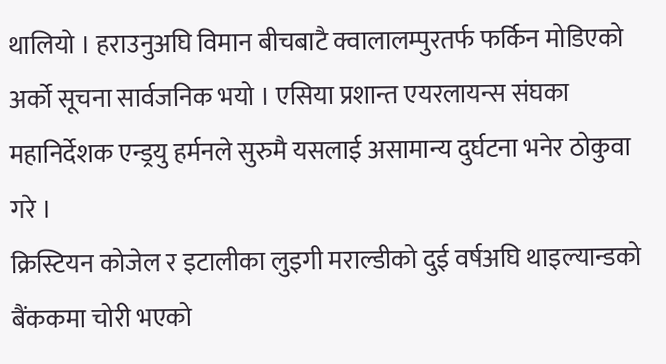थालियो । हराउनुअघि विमान बीचबाटै क्वालालम्पुरतर्फ फर्किन मोडिएको अर्को सूचना सार्वजनिक भयो । एसिया प्रशान्त एयरलायन्स संघका महानिर्देशक एन्ड्रयु हर्मनले सुरुमै यसलाई असामान्य दुर्घटना भनेर ठोकुवा गरे ।
क्रिस्टियन कोजेल र इटालीका लुइगी मराल्डीको दुई वर्षअघि थाइल्यान्डको बैंककमा चोरी भएको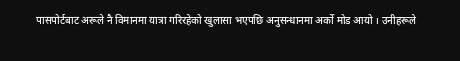पासपोर्टबाट अरूले नै विमानमा यात्रा गरिरहेको खुलासा भएपछि अनुसन्धानमा अर्को मोड आयो । उनीहरूले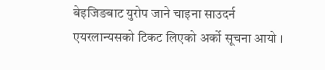बेइजिङबाट युरोप जाने चाइना साउदर्न एयरलान्यसको टिकट लिएको अर्को सूचना आयो ।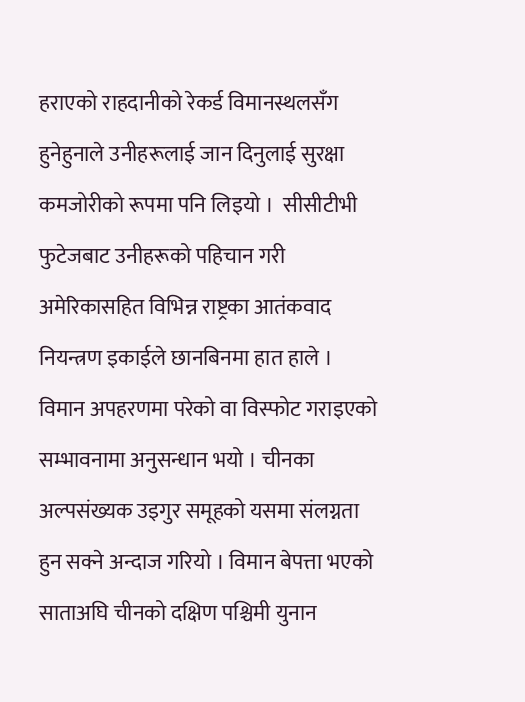हराएको राहदानीको रेकर्ड विमानस्थलसँग हुनेहुनाले उनीहरूलाई जान दिनुलाई सुरक्षा कमजोरीको रूपमा पनि लिइयो ।  सीसीटीभी फुटेजबाट उनीहरूको पहिचान गरी अमेरिकासहित विभिन्न राष्ट्रका आतंकवाद नियन्त्रण इकाईले छानबिनमा हात हाले ।
विमान अपहरणमा परेको वा विस्फोट गराइएको सम्भावनामा अनुसन्धान भयो । चीनका अल्पसंख्यक उइगुर समूहको यसमा संलग्नता हुन सक्ने अन्दाज गरियो । विमान बेपत्ता भएको साताअघि चीनको दक्षिण पश्चिमी युनान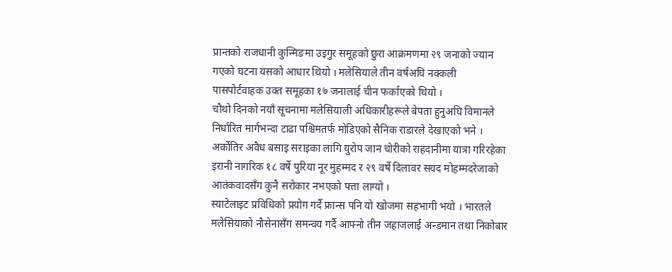प्रान्तको राजधानी कुन्मिङमा उइगुर समूहको छुरा आक्रमणमा २९ जनाको ज्यान गएको घटना यसको आधार थियो । मलेसियाले तीन वर्षअघि नक्कली पासपोर्टवाहक उक्त समूहका १७ जनालाई चीन फर्काएको थियो ।
चौथो दिनको नयाँ सूचनामा मलेसियाली अधिकारीहरूले बेपता हुनुअघि विमानले निर्धारित मार्गभन्दा टाढा पश्चिमतर्फ मोडिएको सैनिक राडारले देखाएको भने । अर्कोतिर अवैध बसाइ सराइका लागि युरोप जान चोरीको राहदानीमा यात्रा गरिरहेका इरानी नागरिक १८ वर्षे पुरिया नूर मुहम्मद र २९ वर्षे दिलावर सयद मोहम्मदरेजाको आतंकवादसँग कुनै सरोकार नभएको पत्ता लाग्यो ।
स्याटेलाइट प्रविधिको प्रयोग गर्दै फ्रान्स पनि यो खोजमा सहभागी भयो । भारतले मलेसियाको नौसेनासँग समन्वय गर्दै आफ्नो तीन जहाजलाई अन्डमान तथा निकोबार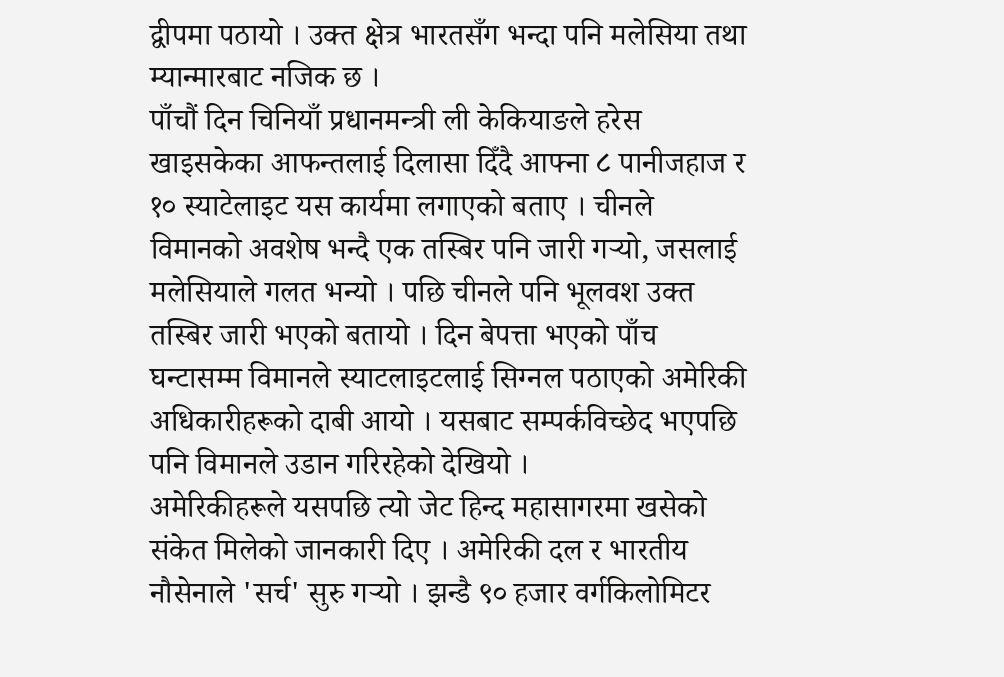द्वीपमा पठायो । उक्त क्षेत्र भारतसँग भन्दा पनि मलेसिया तथा म्यान्मारबाट नजिक छ ।
पाँचौं दिन चिनियाँ प्रधानमन्त्री ली केकियाङले हरेस खाइसकेका आफन्तलाई दिलासा दिँदै आफ्ना ८ पानीजहाज र १० स्याटेलाइट यस कार्यमा लगाएको बताए । चीनले विमानको अवशेष भन्दै एक तस्बिर पनि जारी गर्‍यो, जसलाई मलेसियाले गलत भन्यो । पछि चीनले पनि भूलवश उक्त तस्बिर जारी भएको बतायो । दिन बेपत्ता भएको पाँच घन्टासम्म विमानले स्याटलाइटलाई सिग्नल पठाएको अमेरिकी अधिकारीहरूको दाबी आयो । यसबाट सम्पर्कविच्छेद भएपछि पनि विमानले उडान गरिरहेको देखियो ।
अमेरिकीहरूले यसपछि त्यो जेट हिन्द महासागरमा खसेको संकेत मिलेको जानकारी दिए । अमेरिकी दल र भारतीय नौसेनाले 'सर्च' सुरु गर्‍यो । झन्डै ९० हजार वर्गकिलोमिटर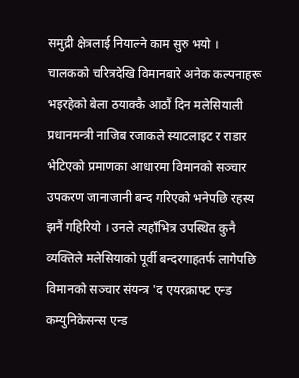समुद्री क्षेत्रलाई नियाल्ने काम सुरु भयो । चालकको चरित्रदेखि विमानबारे अनेक कल्पनाहरू भइरहेको बेला ठयाक्कै आठौं दिन मलेसियाली प्रधानमन्त्री नाजिब रजाकले स्याटलाइट र राडार भेटिएको प्रमाणका आधारमा विमानको सञ्चार उपकरण जानाजानी बन्द गरिएको भनेपछि रहस्य झनैं गहिरियो । उनले त्यहाँभित्र उपस्थित कुनै व्यक्तिले मलेसियाको पूर्वी बन्दरगाहतर्फ लागेपछि विमानको सञ्चार संयन्त्र 'द एयरक्राफ्ट एन्ड कम्युनिकेसन्स एन्ड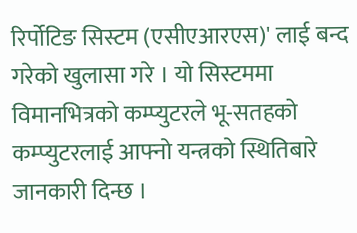रिर्पोटिङ सिस्टम (एसीएआरएस)' लाई बन्द गरेको खुलासा गरे । यो सिस्टममा विमानभित्रको कम्प्युटरले भू-सतहको कम्प्युटरलाई आफ्नो यन्त्रको स्थितिबारे जानकारी दिन्छ ।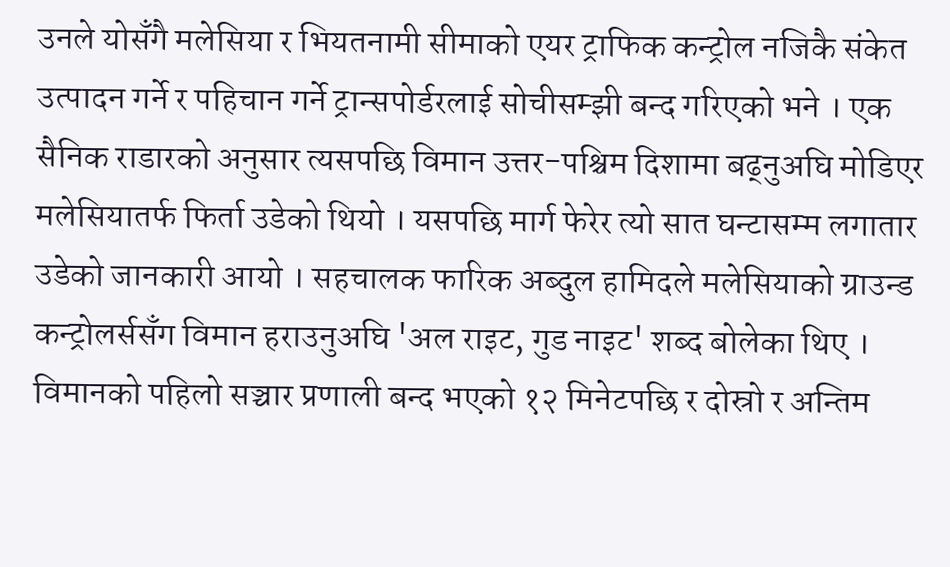उनले योसँगै मलेसिया र भियतनामी सीमाको एयर ट्राफिक कन्ट्रोल नजिकै संकेत उत्पादन गर्ने र पहिचान गर्ने ट्रान्सपोर्डरलाई सोचीसम्झी बन्द गरिएको भने । एक सैनिक राडारको अनुसार त्यसपछि विमान उत्तर-पश्चिम दिशामा बढ्नुअघि मोडिएर मलेसियातर्फ फिर्ता उडेको थियो । यसपछि मार्ग फेरेर त्यो सात घन्टासम्म लगातार उडेको जानकारी आयो । सहचालक फारिक अब्दुल हामिदले मलेसियाको ग्राउन्ड कन्ट्रोलर्ससँग विमान हराउनुअघि 'अल राइट, गुड नाइट' शब्द बोलेका थिए । विमानको पहिलो सञ्चार प्रणाली बन्द भएको १२ मिनेटपछि र दोस्रो र अन्तिम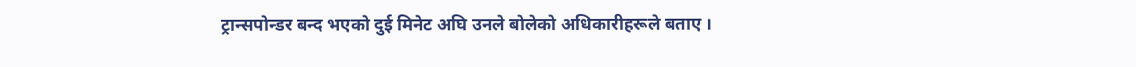ट्रान्सपोन्डर बन्द भएको दुई मिनेट अघि उनले बोलेको अधिकारीहरूले बताए ।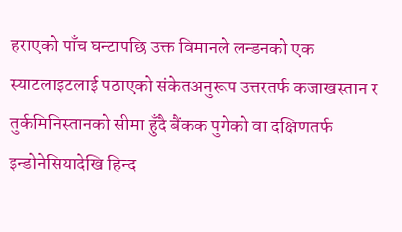हराएको पाँच घन्टापछि उक्त विमानले लन्डनको एक स्याटलाइटलाई पठाएको संकेतअनुरूप उत्तरतर्फ कजाखस्तान र तुर्कमिनिस्तानको सीमा हुँदै बैंकक पुगेको वा दक्षिणतर्फ इन्डोनेसियादेखि हिन्द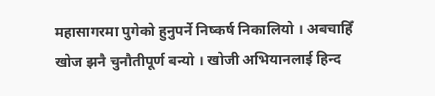महासागरमा पुगेको हुनुपर्ने निष्कर्ष निकालियो । अबचाहिँ खोज झनै चुनौतीपूर्ण बन्यो । खोजी अभियानलाई हिन्द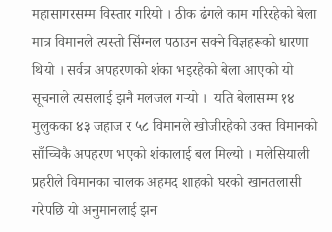महासागरसम्म विस्तार गरियो । ठीक ढंगले काम गरिरहेको बेला मात्र विमानले त्यस्तो सिंग्नल पठाउन सक्ने विज्ञहरूको धारणा थियो । सर्वत्र अपहरणको शंका भइरहेको बेला आएको यो सूचनाले त्यसलाई झनै मलजल गर्‍यो ।  यति बेलासम्म १४ मुलुकका ४३ जहाज र ५८ विमानले खोजीरहेको उक्त विमानको साँच्चिकै अपहरण भएको शंकालाई बल मिल्यो । मलेसियाली प्रहरीले विमानका चालक अहमद शाहको घरको खानतलासी गरेपछि यो अनुमानलाई झन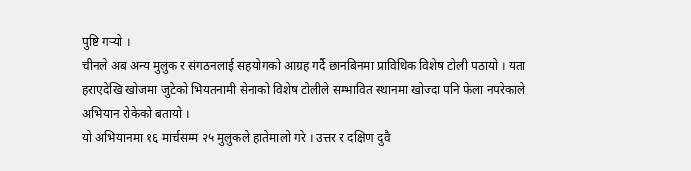पुष्टि गर्‍यो ।
चीनले अब अन्य मुलुक र संगठनलाई सहयोगको आग्रह गर्दै छानबिनमा प्राविधिक विशेष टोली पठायो । यता हराएदेखि खोजमा जुटेको भियतनामी सेनाको विशेष टोलीले सम्भावित स्थानमा खोज्दा पनि फेला नपरेकाले अभियान रोकेको बतायो ।
यो अभियानमा १६ मार्चसम्म २५ मुलुकले हातेमालो गरे । उत्तर र दक्षिण दुवै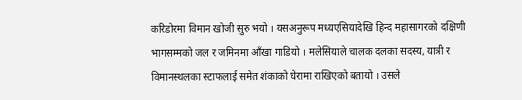करिडोरमा विमान खोजी सुरु भयो । यसअनुरूप मध्यएसियादेखि हिन्द महासागरको दक्षिणी भागसम्मको जल र जमिनमा आँखा गाडियो । मलेसियाले चालक दलका सदस्य, यात्री र विमानस्थलका स्टाफलाई समेत शंकाको घेरामा राखिएको बतायो । उसले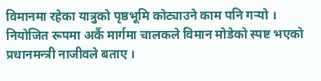विमानमा रहेका यात्रुको पृष्ठभूमि कोट्याउने काम पनि गर्‍यो । नियोजित रूपमा अर्कै मार्गमा चालकले विमान मोडेको स्पष्ट भएको प्रधानमन्त्री नाजीवले बताए ।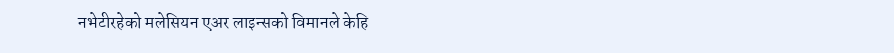नभेटीरहेको मलेसियन एअर लाइन्सको विमानले केहि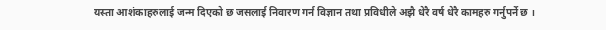यस्ता आशंकाहरुलाई जन्म दिएको छ जसलाई निवारण गर्न विज्ञान तथा प्रविधीले अझै धेरै वर्ष धेरै कामहरु गर्नुपर्ने छ ।